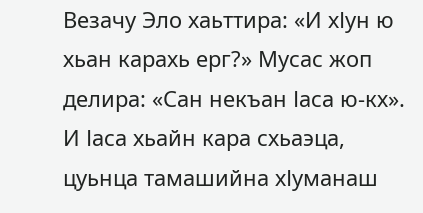Везачу Эло хаьттира: «И хІун ю хьан карахь ерг?» Мусас жоп делира: «Сан некъан Іаса ю-кх».
И Іаса хьайн кара схьаэца, цуьнца тамашийна хІуманаш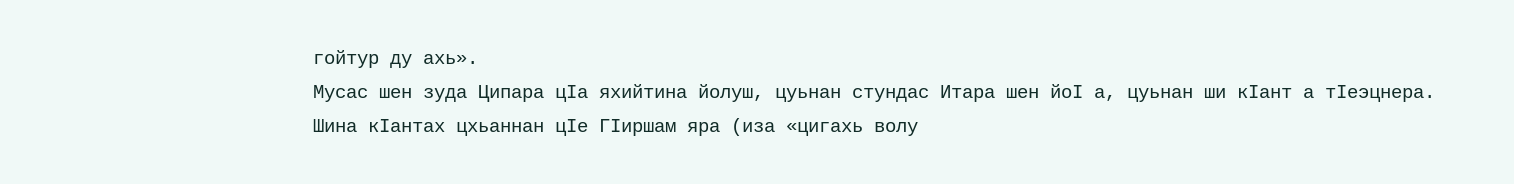гойтур ду ахь».
Мусас шен зуда Ципара цІа яхийтина йолуш, цуьнан стундас Итара шен йоІ а, цуьнан ши кІант а тІеэцнера.
Шина кІантах цхьаннан цІе ГІиршам яра (иза «цигахь волу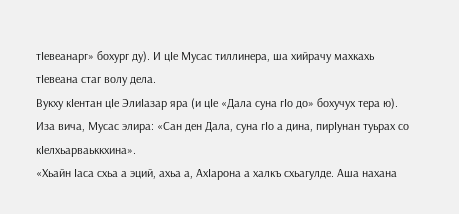тІевеанарг» бохург ду). И цІе Мусас тиллинера, ша хийрачу махкахь тІевеана стаг волу дела.
Вукху кІентан цІе ЭлиІазар яра (и цІе «Дала суна гІо до» бохучух тера ю). Иза вича, Мусас элира: «Сан ден Дала, суна гІо а дина, пирІунан туьрах со кІелхьарваьккхина».
«Хьайн Іаса схьа а эций, ахьа а, АхІарона а халкъ схьагулде. Аша нахана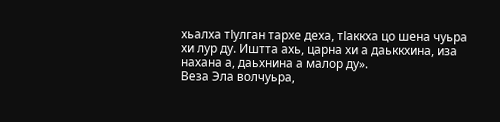хьалха тІулган тархе деха, тІаккха цо шена чуьра хи лур ду. Иштта ахь, царна хи а даьккхина, иза нахана а, даьхнина а малор ду».
Веза Эла волчуьра,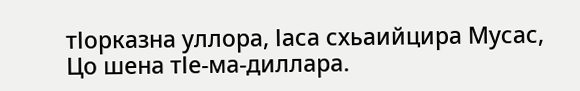тІорказна уллора, Іаса схьаийцира Мусас, Цо шена тІе-ма-диллара.